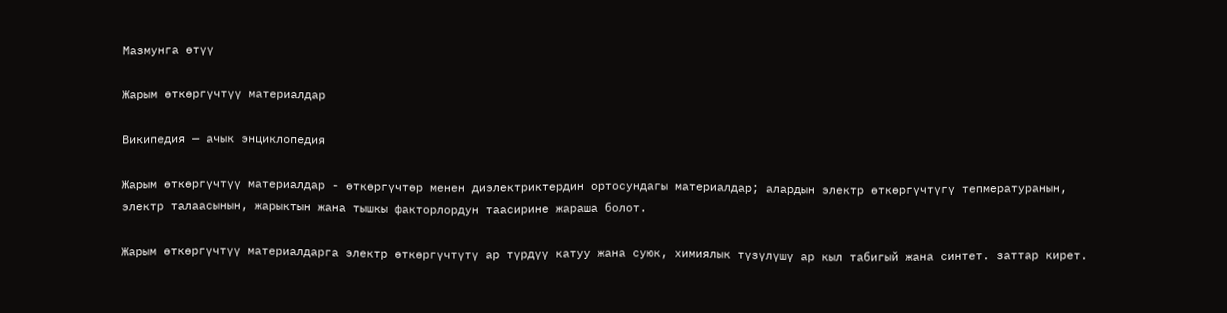Мазмунга өтүү

Жарым өткөргүчтүү материалдар

Википедия — ачык энциклопедия

Жарым өткөргүчтүү материалдар - өткөргүчтөр менен диэлектриктердин ортосундагы материалдар; алардын электр өткөргүчтүгү тепмературанын, электр талаасынын, жарыктын жана тышкы факторлордун таасирине жараша болот.

Жарым өткөргүчтүү материалдарга электр өткөргүчтүтү ар түрдүү катуу жана суюк, химиялык түзүлүшү ар кыл табигый жана синтет. заттар кирет.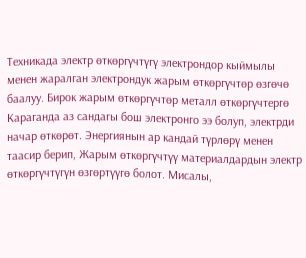Техникада электр өткөргүчтүгү электрондор кыймылы менен жаралган электрондук жарым өткөргүчтөр өзгөчө баалуу. Бирок жарым өткөргүчтөр металл өткөргүчтергө Караганда аз сандагы бош электронго ээ болуп, электрди начар өткөрөт. Энергиянын ар кандай түрлөрү менен таасир берип, Жарым өткөргүчтүү материалдардын электр өткөргүчтүгүн өзгөртүүгө болот. Мисалы,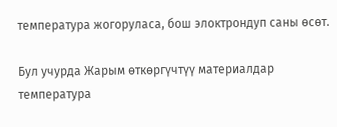температуpa жогоруласа, бош элоктрондуп саны өсөт.

Бул учурда Жарым өткөргүчтүү материалдар температуpa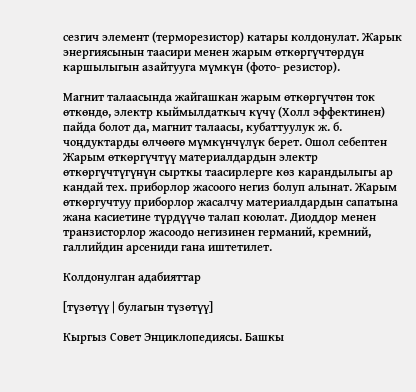сезгич элемент (терморезистор) катары колдонулат. Жарык энергиясынын таасири менен жарым өткөргүчтөрдүн каршылыгын азайтууга мүмкүн (фото- резистор).

Магнит талаасында жайгашкан жарым өткөргүчтөн ток өткөндө, электр кыймылдаткыч күчү (Холл эффектинен) пайда болот да, магнит талаасы, кубаттуулук ж. б. чоңдуктарды өлчөөгө мүмкүнчүлүк берет. Ошол себептен Жарым өткөргүчтүү материалдардын электр өткөргүчтүгүнүн сырткы таасирлерге көз карандылыгы ар кандай тех. приборлор жасоого негиз болуп алынат. Жарым өткөргучтуу приборлор жасалчу материалдардын сапатына жана касиетине түрдүүчө талап коюлат. Диоддор менен транзисторлор жасоодо негизинен германий, кремний, галлийдин арсениди гана иштетилет.

Колдонулган адабияттар

[түзөтүү | булагын түзөтүү]

Кыргыз Совет Энциклопедиясы. Башкы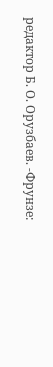редактор Б. О. Орузбаев. -Фрунзе: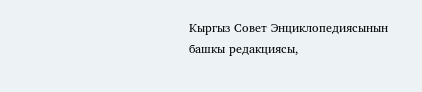Кыргыз Совет Энциклопедиясынын башкы редакциясы,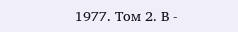1977. Том 2. В -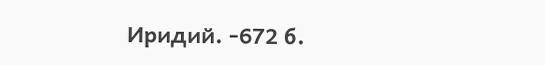Иридий. -672 б.